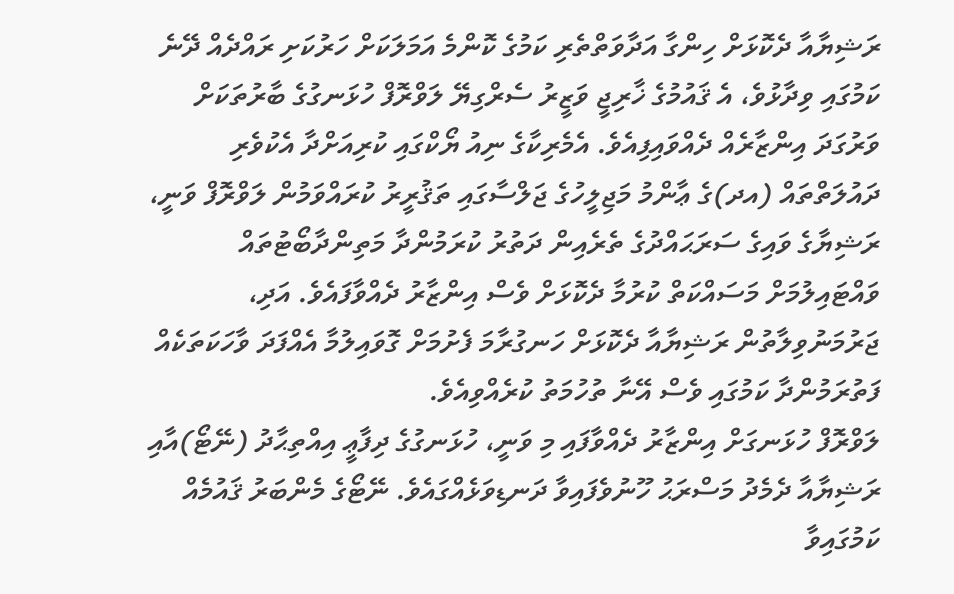ރަޝިޔާއާ ދެކޮޅަށް ހިންގާ އަދާވަތްތެރި ކަމުގެ ކޮންމެ އަމަލަކަށް ހަރުކަށި ރައްދެއް ދޭނެ ކަމުގައި ވިދާޅުވެ، އެ ޤައުމުގެ ޚާރިޖީ ވަޒީރު ސެރްގިޔޭ ލަވްރޮފް ހުޅަނގުގެ ބާރުތަކަށް ވަރުގަދަ އިންޒާރެއް ދެއްވައިފިއެވެ. އެމެރިކާގެ ނިއު ޔޯކްގައި ކުރިއަށްދާ އެކުވެރި ދައުލަތްތައް (އދ)ގެ ޢާންމު މަޖިލީހުގެ ޖަލްސާގައި ތަޤުރީރު ކުރައްވަމުން ލަވްރޮފް ވަނީ، ރަޝިޔާގެ ވައިގެ ސަރަޙައްދުގެ ތެރެއިން ދަތުރު ކުރަމުންދާ މަތިންދާބޯޓުތައް ވައްޓައިލުމަށް މަސައްކަތް ކުރުމާ ދެކޮޅަށް ވެސް އިންޒާރު ދެއްވާފައެވެ. އަދި، ޖަރުމަނުވިލާތުން ރަޝިޔާއާ ދެކޮޅަށް ހަނގުރާމަ ފެށުމަށް ގޮވައިލުމާ އެއްފަދަ ވާހަކަތަކެއް ފަތުރަމުންދާ ކަމުގައި ވެސް އޭނާ ތުހުމަތު ކުރެއްވިއެވެ.
ލަވްރޮފް ހުޅަނގަށް އިންޒާރު ދެއްވާފައި މި ވަނީ، ހުޅަނގުގެ ދިފާޢީ އިއްތިޙާދު (ނޭޓޯ)އާއި ރަޝިޔާއާ ދެމެދު މަސްރަޙު ހޫނުވެފައިވާ ދަނޑިވަޅެއްގައެވެ. ނޭޓޯގެ މެންބަރު ޤައުމެއް ކަމުގައިވާ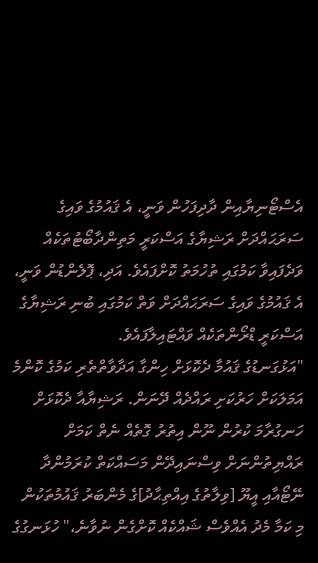އެސްޓޯނިޔާއިން ދާދިފަހުން ވަނީ، އެ ޤައުމުގެ ވައިގެ ސަރަޙައްދަށް ރަޝިޔާގެ އަސްކަރީ މަތިންދާބޯޓުތަކެއް ވަދެފައިވާ ކަމުގައި ތުހުމަތު ކޮށްފައެވެ. އަދި، ޕޮލެންޑުން ވަނީ، އެ ޤައުމުގެ ވައިގެ ސަރަޙައްދަށް ވަތް ކަމުގައި ބުނި ރަޝިޔާގެ އަސްކަރީ ޑްރޯންތަކެއް ވައްޓައިލާފައެވެ.
"އަޅުގަނޑުގެ ޤައުމާ ދެކޮޅަށް ހިންގާ އަދާވާތްތެރި ކަމުގެ ކޮންމެ އަމަލަކަށް ހަރުކަށި ރައްދެއް ދޭނަން. ރަޝިޔާއާ ދެކޮޅަށް ހަނގުރާމަ ކުރުން ނޫން އިތުރު ގޮތެއް ނެތް ކަމަށް ރައްޔިތުންނަށް ވިސްނައިދޭން މަސައްކަތް ކުރަމުންދާ ނޭޓޯއާއި އީޔޫ [ވިލާތުގެ އިއްތިޙާދު]ގެ މެންބަރު ޤައުމުތަކުން މި ކަމާ މެދު އެއްވެސް ޝައްކެއް ކޮށްގެން ނުވާނެ،" ހުޅަނގުގެ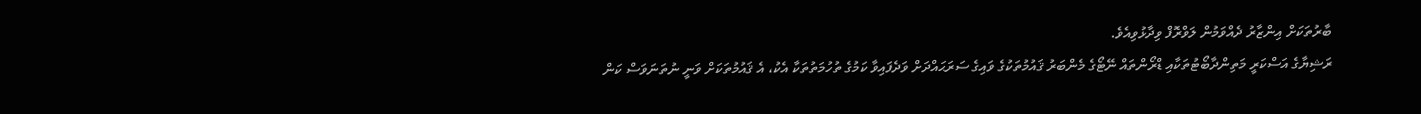ބާރުތަކަށް އިންޒާރު ދެއްވަމުން ލަވްރޮފް ވިދާޅުވިއެވެ.
ރަޝިޔާގެ އަސްކަރީ މަތިންދާބޯޓުތަކާއި ޑްރޯންތައް ނޭޓޯގެ މެންބަރު ޤައުމުތަކުގެ ވައިގެ ސަރަޙައްދަށް ވަދެފައިވާ ކަމުގެ ތުހުމަތުތަކާ އެކު، އެ ޤައުމުތަކަށް ވަނީ ނުތަނަވަސް ކަން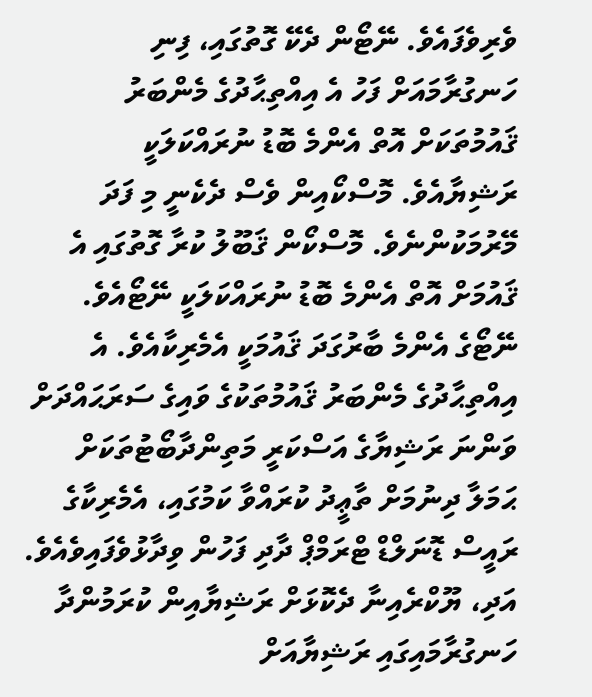ވެރިވެފައެވެ. ނޭޓޯން ދެކޭ ގޮތުގައި، ފިނި ހަނގުރާމައަށް ފަހު އެ އިއްތިޙާދުގެ މެންބަރު ޤައުމުތަކަށް އޮތް އެންމެ ބޮޑު ނުރައްކަލަކީ ރަޝިޔާއެވެ. މޮސްކޯއިން ވެސް ދެކެނީ މި ފަދަ މޭރުމަކުންނެވެ. މޮސްކޯން ޤަބޫލު ކުރާ ގޮތުގައި އެ ޤައުމަށް އޮތް އެންމެ ބޮޑު ނުރައްކަލަކީ ނޭޓޯއެވެ.
ނޭޓޯގެ އެންމެ ބާރުގަދަ ޤައުމަކީ އެމެރިކާއެވެ. އެ އިއްތިޙާދުގެ މެންބަރު ޤައުމުތަކުގެ ވައިގެ ސަރަޙައްދަށް ވަންނަ ރަޝިޔާގެ އަސްކަރީ މަތިންދާބޯޓުތަކަށް ޙަމަލާ ދިނުމަށް ތާޢީދު ކުރައްވާ ކަމުގައި، އެމެރިކާގެ ރައީސް ޑޮނަލްޑް ޓްރަމްޕް ދާދި ފަހުން ވިދާޅުވެފައިވެއެވެ. އަދި، ޔޫކްރެއިނާ ދެކޮޅަށް ރަޝިޔާއިން ކުރަމުންދާ ހަނގުރާމައިގައި ރަޝިޔާއަށް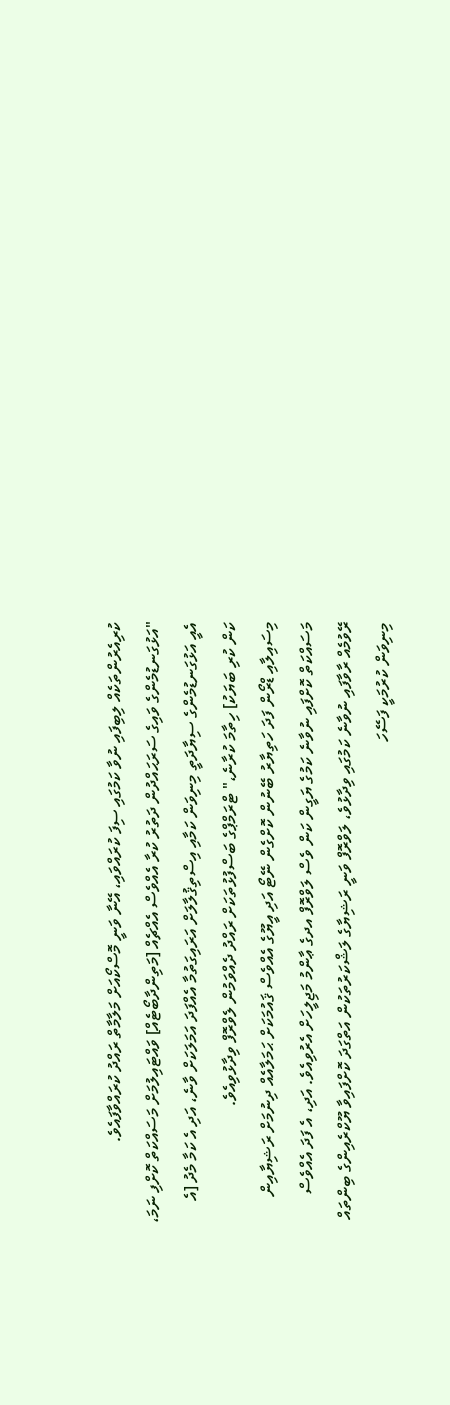ކުރިއެރުންތަކެއް ލިބިފައި ނުވާ ކަމުގައި ސިފަ ކުރައްވައި، އޭނާ ވަނީ މޮސްކޯއަށް މަލާމާތް ރައްދު ކުރައްވާފައެވެ.
"އަޅުގަނޑުމެންގެ ވައިގެ ސަރަޙައްދުން ދަތުރު ކުރާ އެއްވެސް އެއްޗެއް [މަތިންދާބޯޓެއް] ވައްޓައިލުމަށް މަސައްކަތް ކޮށްފި ނަމަ، އެއީ އަޅުގަނޑުމެންގެ ސިޔާދަތީ މިނިވަން ކަމާއި އިސްތިޤުލާލަށް އަރައިގަތުމާ އެއްފަދަ އަމަލަކަށް ވާނެ، އަދި އެ ކަމާ މެދު [އެ ކަން ކުރި ބަޔަކު] ހިތާމަ ކުރާނެ،" ޓްރަމްޕްގެ ބަސްފުޅުތަކަށް ރައްދު ދެއްވަމުން ލެވްރޮފް ވިދާޅުވިއެވެ.
މިސައިލާއި ޑްރޯން ފަދަ ހަތިޔާރު ބޭނުން ކޮށްގެން ނޭޓޯ އަދި އީޔޫގެ އެއްވެސް ޤައުމަކަށް ޙަމަލާއެއް ދިނުމަށް ރަޝިޔާއިން މަސައްކަތް ކޮށްފައި ނުވާނެ ކަމުގެ ޔަގީން ކަން ވެސް ލަވްރޮފް އދގެ ޢާންމު މަޖިލީހަށް އެރުވިއެވެ. އަދި، އެ ފަދަ އެއްވެސް ރޭވުމެއް ރާވާފައި ނުވާނެ ކަމުގައި ވިދާޅުވެ، ލަވްރޮފް ވަނީ ރަޝިޔާގެ ލަޝްކަރުތަކުން އަތްގަދަ ކޮށްފައިވާ ޔޫކްރެއިންގެ ބިންތައް މިނިވަން ކުރުމަކީ ފަސޭހަ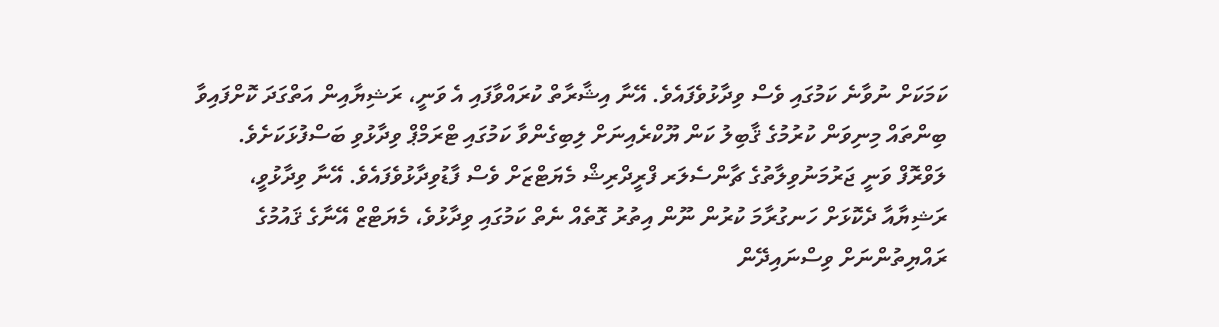ކަމަކަށް ނުވާނެ ކަމުގައި ވެސް ވިދާޅުވެފައެވެ. އޭނާ އިޝާރާތް ކުރައްވާފައި އެ ވަނީ، ރަޝިޔާއިން އަތްގަދަ ކޮށްފައިވާ ބިންތައް މިނިވަން ކުރުމުގެ ޤާބިލު ކަން ޔޫކްރެއިނަށް ލިބިގެންވާ ކަމުގައި ޓްރަމްޕް ވިދާޅުވި ބަސްފުޅަކަށެވެ.
ލަވްރޮފް ވަނީ ޖަރުމަނުވިލާތުގެ ޗާންސެލަރ ފްރީދްރިޝް މެޔަޓްޒަށް ވެސް ފާޑުވިދާޅުވެފައެވެ. އޭނާ ވިދާޅުވީ، ރަޝިޔާއާ ދެކޮޅަށް ހަނގުރާމަ ކުރުން ނޫން އިތުރު ގޮތެއް ނެތް ކަމުގައި ވިދާޅުވެ، މެޔަޓްޒް އޭނާގެ ޤައުމުގެ ރައްޔިތުންނަށް ވިސްނައިދޭން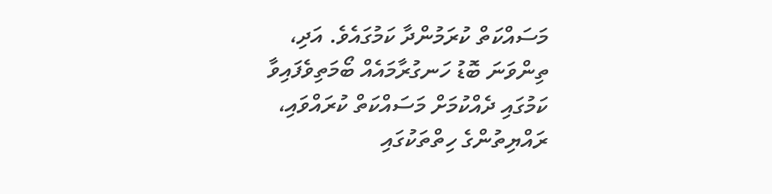މަސައްކަތް ކުރަމުންދާ ކަމުގައެވެ. އަދި، ތިންވަނަ ބޮޑު ހަނގުރާމައެއް ބޯމަތިވެފައިވާ ކަމުގައި ދެއްކުމަށް މަސައްކަތް ކުރައްވައި، ރައްޔިތުންގެ ހިތްތަކުގައި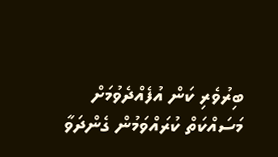ބިރުވެރި ކަން އުފެއްދެވުމަށް މަސައްކަތް ކުރައްވަމުން ގެންދަވާ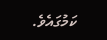ކަމުގައެވެ.